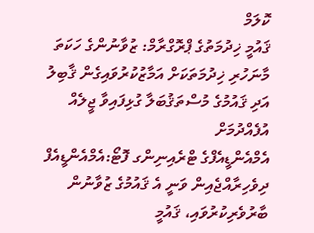ކޮލަމް
ޤައުމީ ޚިދުމަތުގެ ޕްރޮގްރާމް: ޒުވާނުންގެ ހަކަތަ މާނަހުރި ޚިދުމަތަކަށް އަމާޒުކުރުވައިގެން ޤާބިލު އަދި ޤައުމުގެ މުސްތަޤުބަލާ ގުޅިފައިވާ ޖީލެއް އުފެއްދުމަށް
އެމްއެންޑީއެފްގެ ޓްރެއިނިންގ ފޮޓޯ:އެމްއެންޑީއެފް
ދިވެހިރާއްޖެއިން ވަނީ އެ ޤައުމުގެ ޒުވާނުން ބާރުވެރިކުރުވައި، ޤައުމީ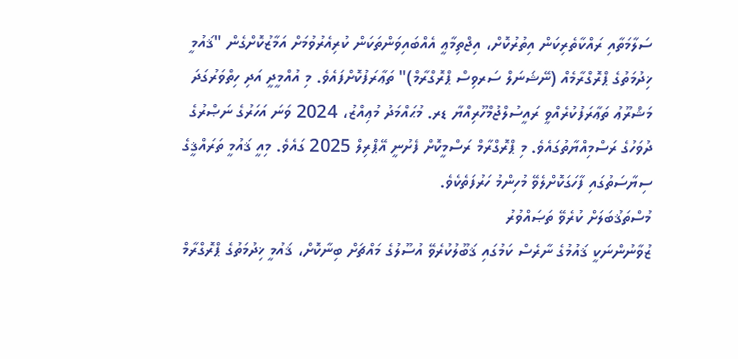ސަލާމަތާއި ރައްކާތެރިކަން އިތުރުކޮށް، އިޖްތިމާޢީ އެއްބައިވަންތަކަން ކުރިއެރުވުމަށް އަމާޒުކޮށްގެން "ޤައުމީ ޚިދުމަތުގެ ޕްރޮގްރާމެއް (ނޭޝަނަލް ސަރވިސް ޕްރޮގްރާމް)" ތަޢާރަފުކޮށްފައެވެ. މި އުއްމީދީ އަދި ހިތްވަރުގަދަ މަޝްރޫޢު ތަޢާރަފުކުރެއްވީ ރައީސުލްޖުމްހޫރިއްޔާ ޑރ. މުޙައްމަދު މުޢިއްޒު، 2024 ވަނަ އަހަރުގެ ނަޞްރުގެ ދުވަހުގެ ރަސްމިއްޔާތުގައެވެ. މި ޕްރޮގްރާމް ރަސްމީކޮށް ފެށުނީ އޭޕްރިލް 2025 ގައެވެ. މިއީ ޤައުމީ ތަރައްޤީގެ ސިޔާސަތުގައި ފާހަގަކޮށްލެވޭ މުހިންމު ހަރުފަތެކެވެ.
މުސްތަޤުބަލަށް ކުރެވޭ ތަޞައްވުރު
ޒުވާނުންނަކީ ޤައުމުގެ ނާރެސް ކަމުގައި ޤަބޫލުކުރެވޭ އުސޫލުގެ މައްޗަށް ބިނާކޮށް، ޤައުމީ ޚިދުމަތުގެ ޕްރޮގްރާމް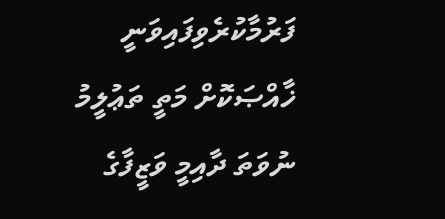ފަރުމާކުރެވިފައިވަނީ ޚާއްޞަކޮށް މަތީ ތަޢުލީމު ނުވަތަ ދާއިމީ ވަޒީފާގެ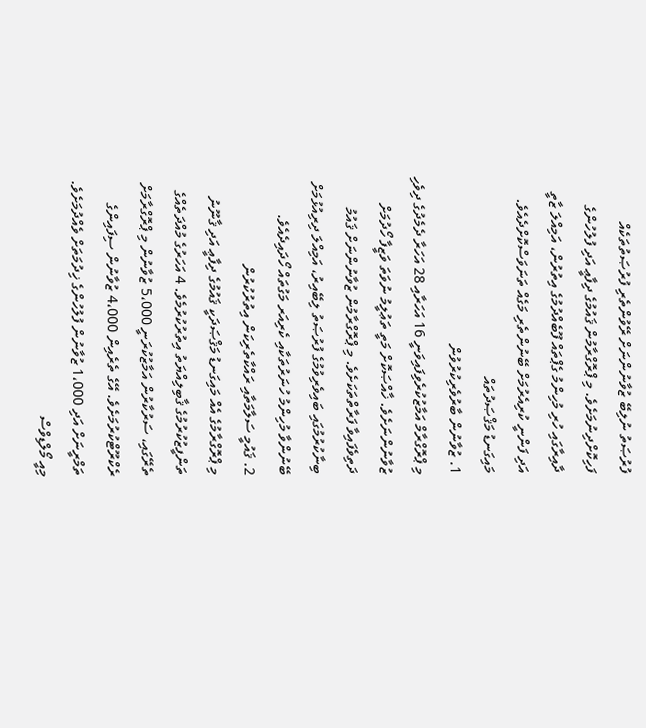ފުރުޞަތު ނުލިބޭ ޒުވާނުންނަށް ރޭވުންތެރި ފުރުޞަތުތަކެއް ފަހިކޮށްދިނުމަށެވެ. މި ޕްރޮގްރާމުން ޤައުމުގެ ދިފާޢީ އަދި ފުލުހުންގެ ދާއިރާގައި ހުރި މުހިންމު ގެޕްތައް ފޫބެއްދުމުގެ އިތުރުން، އަމިއްލަ ޒާތީ އަދި ފަންނީ ކުރިއެރުމަށް ބޭނުންތެރި މަގެއް ތަނަވަސްކޮށްދެއެވެ.
މައިގަނޑު މަޤްޞަދުތައް
1. ޒުވާނުން ބާރުވެރިކުރުވުން
މި ޕްރޮގްރާމް އަމާޒުކުރެވިފައިވަނީ 16 އަހަރާއި 28 އަހަރާ ދެމެދުގެ ދިވެހި ޒުވާނުންނަށެވެ. ޚާއްޞަކޮށް މަތީ ތަޢުލީމު ނުވަތަ ވަޒީފާ ހޯދުމަށް ދަތިވެފައިވާ ފަރާތްތަކަށެވެ. މި ޕްރޮގްރާމުން ޒުވާނުންނަށް ޤައުމު ބިނާކުރުމުގައި ބައިވެރިވުމުގެ ފުރުޞަތު ލިބޭއިރު، އަމިއްލަ ދިރިއުޅުމަށް ބޭނުންވާ މުހިންމު ހުނަރުތަކާއި ކެރިއަރ މަގުތައް ހޯދައިދެއެވެ.
2. ޤައުމީ ސަލާމަތާއި ރައްކާތެރިކަން އިތުރުކުރުން
މި ޕްރޮގްރާމުގެ އެއް މައިގަނޑު މަޤްޞަދަކީ ޤައުމުގެ ދިފާޢީ އަދި ޤާނޫނު ތަންފީޒުކުރުމުގެ ޤާބިލިއްޔަތު އިތުރުކުރުމެވެ. 4 އަހަރުގެ މުއްދަތެއްގެ ތެރޭގައި، ސަރުކާރުން އަމާޒުކުރަނީ 5،000 ޒުވާނުން މި ޕްރޮގްރާމަށް ރެކްރޫޓްކުރުމަށެވެ. އޭގެ ތެރެއިން 4،000 ޒުވާނުން ސިފައިންގެ ތަމްރީނަށް އަދި 1،000 ޒުވާނުން ފުލުހުންގެ ޚިދުމަތަށް ވެއްދުމަށެވެ. މިއީ މޯލްޑިވްސް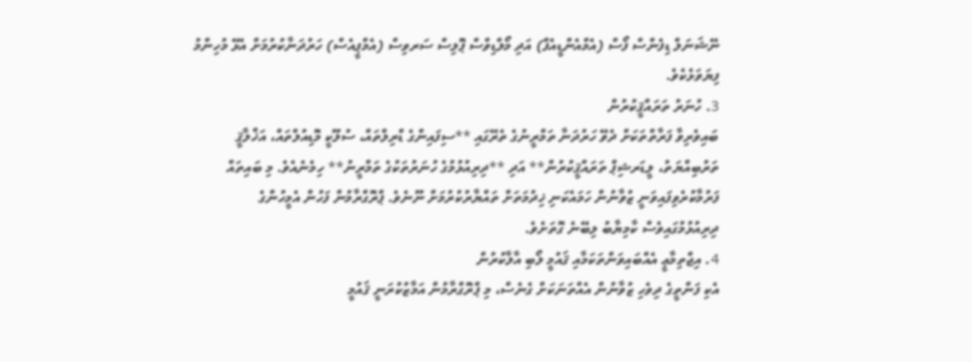ނޭޝަނަލް ޑިފެންސް ފޯސް (އެމްއެންޑީއެފް) އަދި މޯލްޑިވްސް ޕޮލިސް ސަރވިސް (އެމްޕީއެސް) ހަރުދަނާކުރުމަށް އެޅޭ މުހިންމު ފިޔަވަޅެކެވެ.
3. ހުނަރު ތަރައްޤީކުރުން
ބައިވެރިވާ ފަރާތްތަކަށް ދެވޭ ހަރުދަނާ ތަމްރީނުގެ ތެރޭގައި **ސިފައިންގެ ޑްރިލްތައް، ސުލޫކީ މޮޑިއުލްތައް، އަޚްލާޤީ ތަރުބިއްޔަތު، ލީޑަރޝިޕް ތަރައްޤީކުރުން** އަދި **ދިރިއުޅުމުގެ ހުނަރުތަކުގެ ތަމްރީނު** ހިމެނެއެވެ. މި ބައިތައް ފަރުމާކުރެވިފައިވަނީ ޒުވާނުން ހަމައެކަނި ޚިދުމަތަށް ތައްޔާރުކުރުމަށް ނޫނެވެ. ޕްރޮގްރާމުން ފަހުން އެމީހުންގެ ދިރިއުޅުމުގައިވެސް ކާމިޔާބު ލިބޭނެ ގޮތަށެވެ.
4. އިޖްތިމާޢީ އެއްބައިވަންތަކަމާއި ޤައުމީ ލޯބި އާލާކުރުން
އެކި ފަންތީގެ ދިވެހި ޒުވާނުން އެއްތަނަކަށް ގެނެސް، މި ޕްރޮގްރާމުން އަމާޒުކުރަނީ ޤައުމީ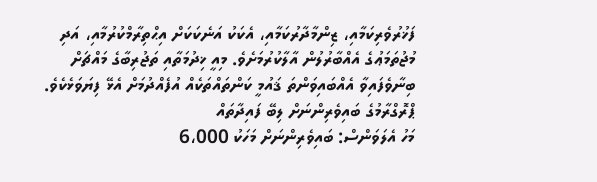ފަޚުރުވެރިކަމާއި، ޒިންމާދާރުކަމާއި، އެކަކު އަނެކަކަށް އިޙްތިރާމްކުރުމާއި، އަދި މުޖުތަމަޢުގެ އެއްބާރުލުން އާލާކުރުމަށެވެ. މިއީ ޚިދުމަތާއި ތަޖުރިބާގެ މައްޗަށް ބިނާވެފައިވާ އެއްބައިވަންތަ ޤައުމީ ކަންތައްތަކެއް އުފެއްދުމަށް އެޅޭ ފިޔަވަޅެކެވެ.
ޕްރޮގްރާމުގެ ބައިވެރިންނަށް ލިބޭ ފައިދާތައް
މަހު އެލަވަންސް: ބައިވެރިންނަށް މަހަކު 6،000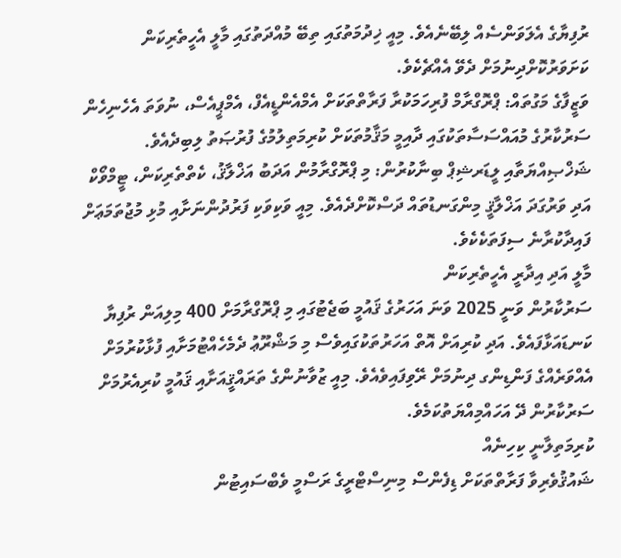ރުފިޔާގެ އެލަވަންސެއް ލިބޭނެއެވެ. މިއީ ޚިދުމަތުގައި ތިބޭ މުއްދަތުގައި މާލީ އެހީތެރިކަން ކަށަވަރުކޮށްދިނުމަށް ދެވޭ އެއްޗެކެވެ.
ވަޒީފާގެ މަގުތައް: ޕްރޮގްރާމް ފުރިހަމަކުރާ ފަރާތްތަކަށް އެމްއެންޑީއެފް، އެމްޕީއެސް، ނުވަތަ އެހެނިހެން ސަރުކާރުގެ މުއައްސަސާތަކުގައި ދާއިމީ މަޤާމުތަކަށް ކުރިމަތިލުމުގެ ފުރުޞަތު ލިބިދެއެވެ.
ޝަޚްޞިއްޔަތާއި ލީޑަރޝިޕް ބިނާކުރުން: މި ޕްރޮގްރާމުން އަދަބު އަޚްލާޤު، ކެތްތެރިކަން، ޓީމްވޯކް އަދި ވަރުގަދަ އަޚްލާޤީ މިންގަނޑުތައް ދަސްކޮށްދެއެވެ. މިއީ ވަކިވަކި ފަރުދުންނަށާއި މުޅި މުޖުތަމަޢަށް ފައިދާކުރާނެ ސިފަތަކެކެވެ.
މާލީ އަދި އިދާރީ އެހީތެރިކަން
ސަރުކާރުން ވަނީ 2025 ވަނަ އަހަރުގެ ޤައުމީ ބަޖެޓުގައި މި ޕްރޮގްރާމަށް 400 މިލިއަން ރުފިޔާ ކަނޑައަޅާފައެވެ. އަދި ކުރިއަށް އޮތް އަހަރުތަކުގައިވެސް މި މަޝްރޫޢު ދެމެހެއްޓުމަށާއި ފުޅާކުރުމަށް އެއްވަރެއްގެ ފަންޑިންގ ދިނުމަށް ރޭވިފައިވެއެވެ. މިއީ ޒުވާނުންގެ ތަރައްޤީއަށާއި ޤައުމީ ކުރިއެރުމަށް ސަރުކާރުން ދޭ އަހައްމިއްޔަތުކަމެވެ.
ކުރިމަތިލާނީ ކިހިނެއް
ޝައުޤުވެރިވާ ފަރާތްތަކަށް ޑިފެންސް މިނިސްޓްރީގެ ރަސްމީ ވެބްސައިޓުން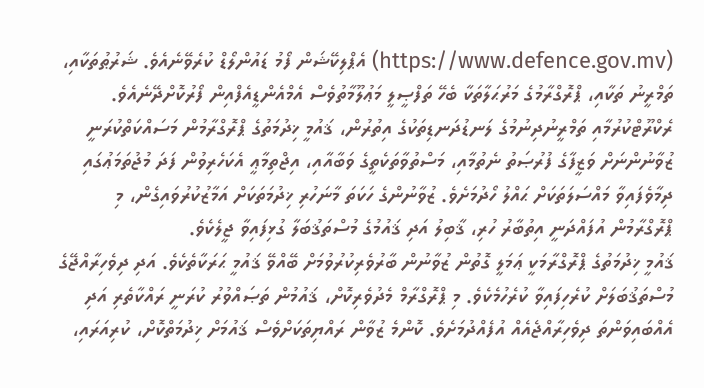(https://www.defence.gov.mv) އެޕްލިކޭޝަން ފޯމު ޑައުންލޯޑް ކުރެވޭނެއެވެ. ޝަރުޠުތަކާއި، ތަމްރީނު ތަކާއި، ޕްރޮގްރާމުގެ މަރުޙަލާތަކާ ބެހޭ ތަފްޞީލީ މަޢުލޫމާތުވެސް އެމްއެންޑީއެފްއިން ފޯރުކޮށްދޭނެއެވެ.
ރެކްރޫޓްކުރުމާއި ތަމްރީނުދިނުމުގެ ލަނޑުދަނޑިތަކުގެ އިތުރުން، ޤައުމީ ޚިދުމަތުގެ ޕްރޮގްރާމުން މަސައްކަތްކުރަނީ ޒުވާނުންނަށް ވަޒީފާގެ ފުރުޞަތު ނެތުމާއި، މަސްތުވާތަކެތީގެ ވަބާއާއި، އިޖްތިމާޢީ އެކަހެރިވުން ފަދަ މުޖުތަމަޢުގައި ދިމާވެފައިވާ މައްސަލަތަކަށް ޙައްލު ހޯދުމަށެވެ. ޒުވާނުންގެ ހަކަތަ މާނަހުރި ޚިދުމަތަކަށް އަމާޒުކުރުވައިގެން، މި ޕްރޮގްރާމުން އުފައްދަނީ އިތުބާރު ހުރި، ޤާބިލު އަދި ޤައުމުގެ މުސްތަޤުބަލާ ގުޅިފައިވާ ޖީލެކެވެ.
ޤައުމީ ޚިދުމަތުގެ ޕްރޮގްރާމަކީ ޢަމަލީ ގޮތުން ޒުވާނުން ބާރުވެރިކުރުވުމަށް ބޭއްވޭ ޤައުމީ ޙަރަކާތެކެވެ. އަދި ދިވެހިރާއްޖޭގެ މުސްތަޤުބަލަށް ކުރެހިފައިވާ ކުރެހުމެކެވެ. މި ޕްރޮގްރާމް މެދުވެރިކޮށް، ޤައުމުން ތަޞައްވުރު ކުރަނީ ރައްކާތެރި އަދި އެއްބައިވަންތަ ދިވެހިރާއްޖެއެއް އުފެއްދުމަށެވެ. ކޮންމެ ޒުވާން ރައްޔިތަކަށްވެސް ޤައުމަށް ޚިދުމަތްކޮށް، ކުރިއަރައި،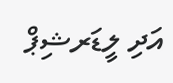އަދި ލީޑަރޝިޕް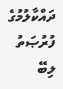ދައްކާލުމުގެ ފުރުޞަތު ލިބޭ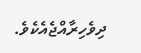ދިވެހިރާއްޖެއެކެވެ.